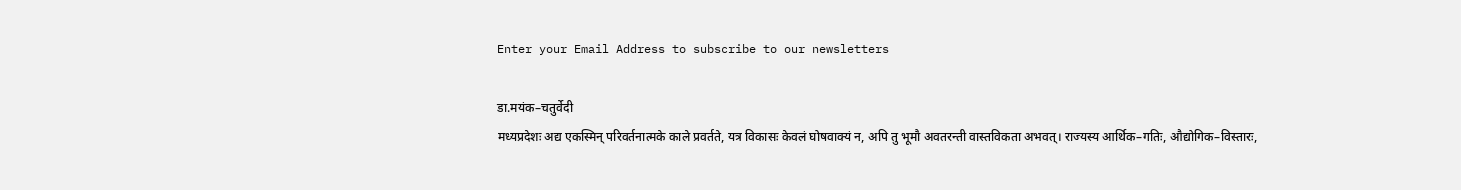Enter your Email Address to subscribe to our newsletters

डा.मयंक–चतुर्वेदी
मध्यप्रदेशः अद्य एकस्मिन् परिवर्तनात्मके काले प्रवर्तते, यत्र विकासः केवलं घोषवाक्यं न, अपि तु भूमौ अवतरन्ती वास्तविकता अभवत्। राज्यस्य आर्थिक–गतिः, औद्योगिक–विस्तारः,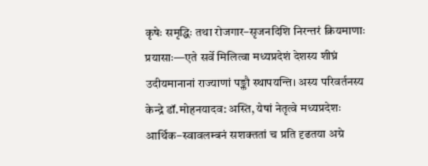कृषेः समृद्धिः तथा रोजगार–सृजनदिशि निरन्तरं क्रियमाणाः प्रयासाः—एते सर्वे मिलित्वा मध्यप्रदेशं देशस्य शीघ्रं उदीयमानानां राज्याणां पङ्क्तौ स्थापयन्ति। अस्य परिवर्तनस्य केन्द्रे डॉ.मोहनयादव: अस्ति, येषां नेतृत्वे मध्यप्रदेशः आर्थिक–स्वावलम्बनं सशक्ततां च प्रति दृढतया अग्रे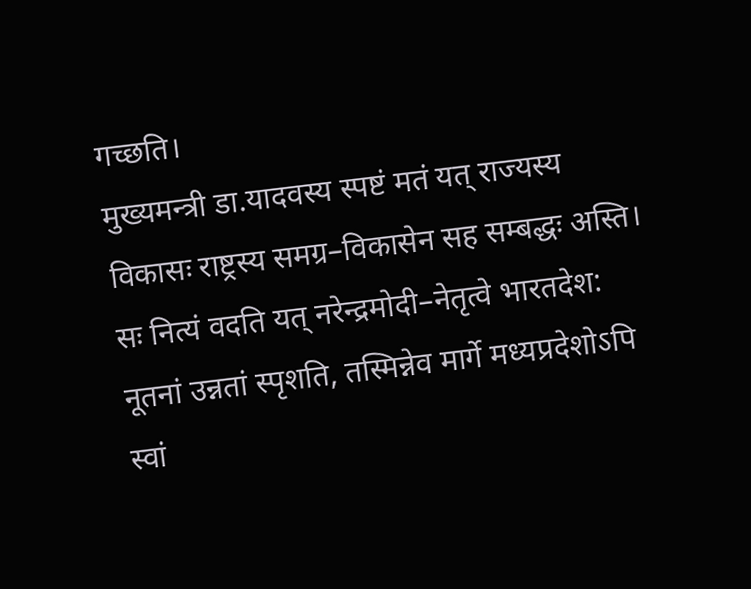गच्छति।
मुख्यमन्त्री डा.यादवस्य स्पष्टं मतं यत् राज्यस्य विकासः राष्ट्रस्य समग्र–विकासेन सह सम्बद्धः अस्ति। सः नित्यं वदति यत् नरेन्द्रमोदी–नेतृत्वे भारतदेश: नूतनां उन्नतां स्पृशति, तस्मिन्नेव मार्गे मध्यप्रदेशोऽपि स्वां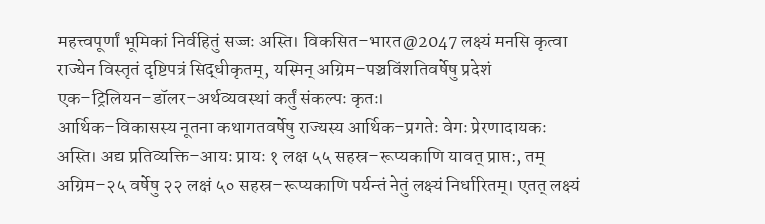महत्त्वपूर्णां भूमिकां निर्वहितुं सज्जः अस्ति। विकसित–भारत@2047 लक्ष्यं मनसि कृत्वा राज्येन विस्तृतं दृष्टिपत्रं सिद्धीकृतम्, यस्मिन् अग्रिम–पञ्चविंशतिवर्षेषु प्रदेशं एक–ट्रिलियन–डॉलर–अर्थव्यवस्थां कर्तुं संकल्पः कृतः।
आर्थिक–विकासस्य नूतना कथागतवर्षेषु राज्यस्य आर्थिक–प्रगतेः वेगः प्रेरणादायकः अस्ति। अद्य प्रतिव्यक्ति–आयः प्रायः १ लक्ष ५५ सहस्र–रूप्यकाणि यावत् प्राप्त:, तम् अग्रिम–२५ वर्षेषु २२ लक्षं ५० सहस्र–रूप्यकाणि पर्यन्तं नेतुं लक्ष्यं निर्धारितम्। एतत् लक्ष्यं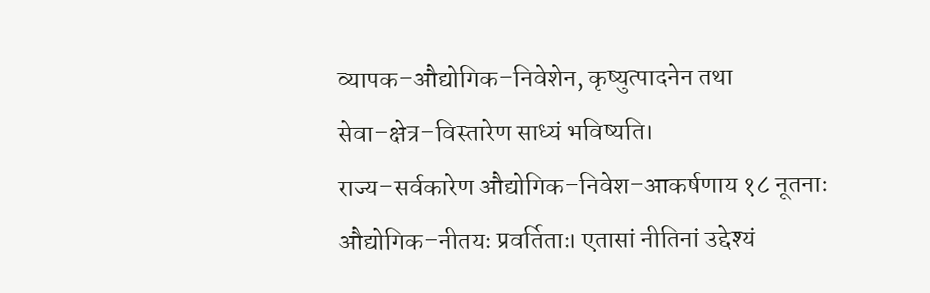व्यापक–औद्योगिक–निवेशेन, कृष्युत्पादनेन तथा सेवा–क्षेत्र–विस्तारेण साध्यं भविष्यति।
राज्य–सर्वकारेण औद्योगिक–निवेश–आकर्षणाय १८ नूतनाः औद्योगिक–नीतयः प्रवर्तिताः। एतासां नीतिनां उद्देश्यं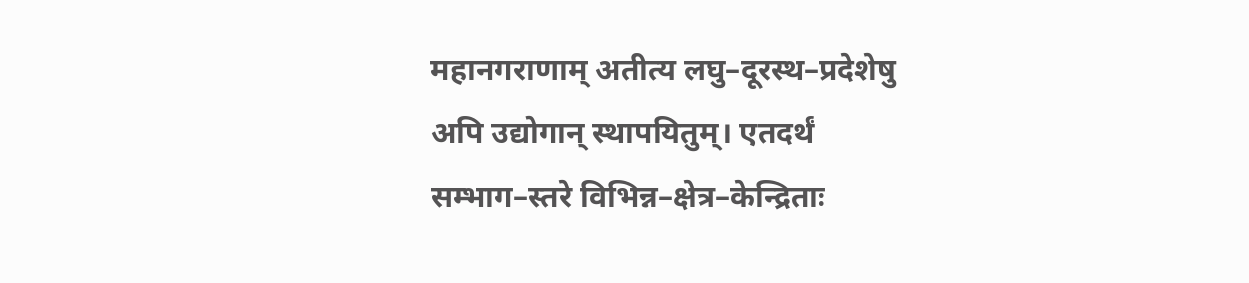महानगराणाम् अतीत्य लघु–दूरस्थ–प्रदेशेषु अपि उद्योगान् स्थापयितुम्। एतदर्थं सम्भाग–स्तरे विभिन्न–क्षेत्र–केन्द्रिताः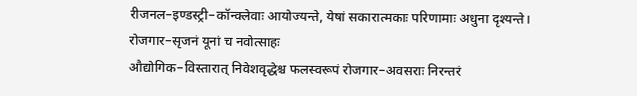रीजनल–इण्डस्ट्री–कॉन्क्लेवाः आयोज्यन्ते, येषां सकारात्मकाः परिणामाः अधुना दृश्यन्ते।
रोजगार–सृजनं यूनां च नवोत्साहः
औद्योगिक–विस्तारात् निवेशवृद्धेश्च फलस्वरूपं रोजगार–अवसराः निरन्तरं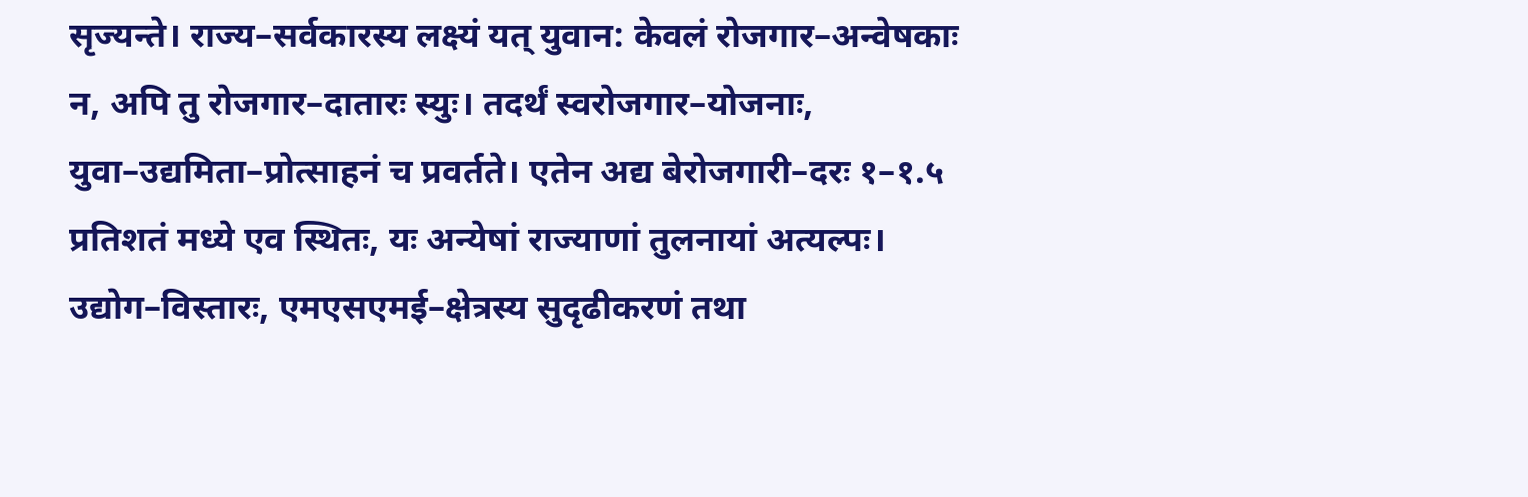सृज्यन्ते। राज्य–सर्वकारस्य लक्ष्यं यत् युवान: केवलं रोजगार–अन्वेषकाः न, अपि तु रोजगार–दातारः स्युः। तदर्थं स्वरोजगार–योजनाः, युवा–उद्यमिता–प्रोत्साहनं च प्रवर्तते। एतेन अद्य बेरोजगारी–दरः १–१.५ प्रतिशतं मध्ये एव स्थितः, यः अन्येषां राज्याणां तुलनायां अत्यल्पः। उद्योग–विस्तारः, एमएसएमई–क्षेत्रस्य सुदृढीकरणं तथा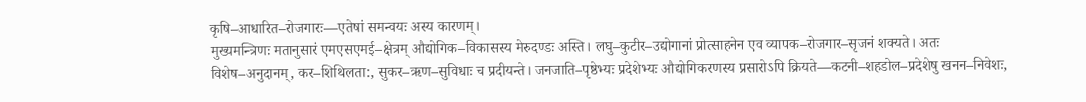कृषि–आधारित–रोजगारः—एतेषां समन्वयः अस्य कारणम्।
मुख्यमन्त्रिणः मतानुसारं एमएसएमई–क्षेत्रम् औद्योगिक–विकासस्य मेरुदण्डः अस्ति। लघु–कुटीर–उद्योगानां प्रोत्साहनेन एव व्यापक–रोजगार–सृजनं शक्यते। अतः विशेष–अनुदानम्, कर–शिथिलता:, सुकर–ऋण–सुविधाः च प्रदीयन्ते। जनजाति–पृष्ठेभ्यः प्रदेशेभ्यः औद्योगिकरणस्य प्रसारोऽपि क्रियते—कटनी–शहडोल–प्रदेशेषु खनन–निवेशः,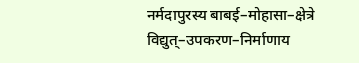नर्मदापुरस्य बाबई–मोहासा–क्षेत्रे विद्युत्–उपकरण–निर्माणाय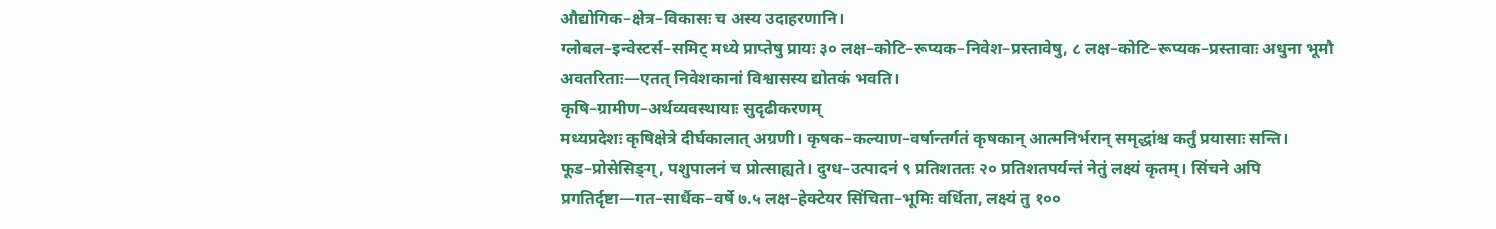औद्योगिक–क्षेत्र–विकासः च अस्य उदाहरणानि।
ग्लोबल–इन्वेस्टर्स–समिट् मध्ये प्राप्तेषु प्रायः ३० लक्ष–कोटि–रूप्यक–निवेश–प्रस्तावेषु, ८ लक्ष–कोटि–रूप्यक–प्रस्तावाः अधुना भूमौ अवतरिताः—एतत् निवेशकानां विश्वासस्य द्योतकं भवति।
कृषि–ग्रामीण–अर्थव्यवस्थायाः सुदृढीकरणम्
मध्यप्रदेशः कृषिक्षेत्रे दीर्घकालात् अग्रणी। कृषक–कल्याण–वर्षान्तर्गतं कृषकान् आत्मनिर्भरान् समृद्धांश्च कर्तुं प्रयासाः सन्ति। फूड–प्रोसेसिङ्ग्, पशुपालनं च प्रोत्साह्यते। दुग्ध–उत्पादनं ९ प्रतिशततः २० प्रतिशतपर्यन्तं नेतुं लक्ष्यं कृतम्। सिंचने अपि प्रगतिर्दृष्टा—गत–सार्धैक–वर्षे ७.५ लक्ष–हेक्टेयर सिंचिता–भूमिः वर्धिता, लक्ष्यं तु १००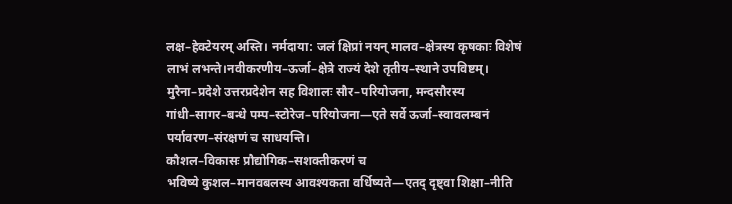लक्ष–हेक्टेयरम् अस्ति। नर्मदाया: जलं क्षिप्रां नयन् मालव–क्षेत्रस्य कृषकाः विशेषं लाभं लभन्ते।नवीकरणीय–ऊर्जा–क्षेत्रे राज्यं देशे तृतीय–स्थाने उपविष्टम्। मुरैना–प्रदेशे उत्तरप्रदेशेन सह विशालः सौर–परियोजना, मन्दसौरस्य गांधी–सागर–बन्धे पम्प–स्टोरेज–परियोजना—एते सर्वे ऊर्जा–स्वावलम्बनं पर्यावरण–संरक्षणं च साधयन्ति।
कौशल–विकासः प्रौद्योगिक–सशक्तीकरणं च
भविष्ये कुशल–मानवबलस्य आवश्यकता वर्धिष्यते—एतद् दृष्ट्वा शिक्षा–नीति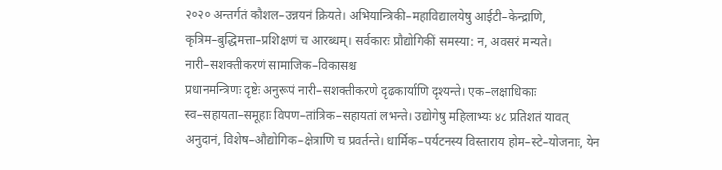२०२० अन्तर्गतं कौशल–उन्नयनं क्रियते। अभियान्त्रिकी–महाविद्यालयेषु आईटी–केन्द्राणि, कृत्रिम–बुद्धिमत्ता–प्रशिक्षणं च आरब्धम्। सर्वकारः प्रौद्योगिकीं समस्या: न, अवसरं मन्यते।
नारी–सशक्तीकरणं सामाजिक–विकासश्च
प्रधानमन्त्रिणः दृष्टेः अनुरूपं नारी–सशक्तीकरणे दृढकार्याणि दृश्यन्ते। एक–लक्षाधिकाः स्व–सहायता–समूहाः विपण–तांत्रिक–सहायतां लभन्ते। उद्योगेषु महिलाभ्यः ४८ प्रतिशतं यावत् अनुदानं, विशेष–औद्योगिक–क्षेत्राणि च प्रवर्तन्ते। धार्मिक–पर्यटनस्य विस्ताराय होम–स्टे–योजनाः, येन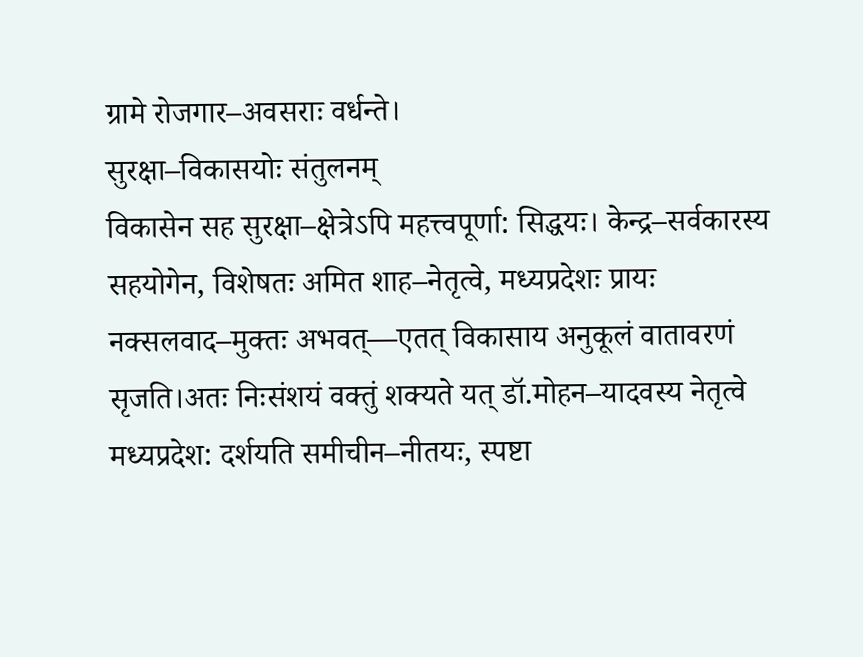ग्रामे रोजगार–अवसराः वर्धन्ते।
सुरक्षा–विकासयोः संतुलनम्
विकासेन सह सुरक्षा–क्षेत्रेऽपि महत्त्वपूर्णा: सिद्धयः। केन्द्र–सर्वकारस्य सहयोगेन, विशेषतः अमित शाह–नेतृत्वे, मध्यप्रदेशः प्रायः नक्सलवाद–मुक्तः अभवत्—एतत् विकासाय अनुकूलं वातावरणं सृजति।अतः निःसंशयं वक्तुं शक्यते यत् डॉ.मोहन–यादवस्य नेतृत्वे मध्यप्रदेश: दर्शयति समीचीन–नीतयः, स्पष्टा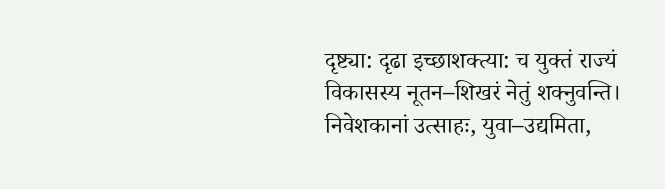दृष्ट्या: दृढा इच्छाशक्त्या: च युक्तं राज्यं विकासस्य नूतन–शिखरं नेतुं शक्नुवन्ति। निवेशकानां उत्साहः, युवा–उद्यमिता,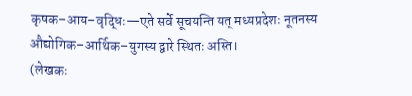कृषक–आय–वृद्धिः—एते सर्वे सूचयन्ति यत् मध्यप्रदेशः नूतनस्य औद्योगिक–आर्थिक–युगस्य द्वारे स्थितः अस्ति।
(लेखकः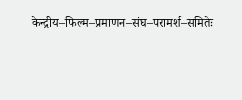केन्द्रीय–फिल्म–प्रमाणन–संघ–परामर्श–समितेः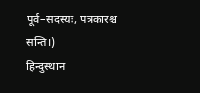पूर्व–सदस्यः, पत्रकारश्च सन्ति।)
हिन्दुस्थान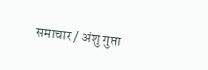समाचार / अंशु गुप्ता